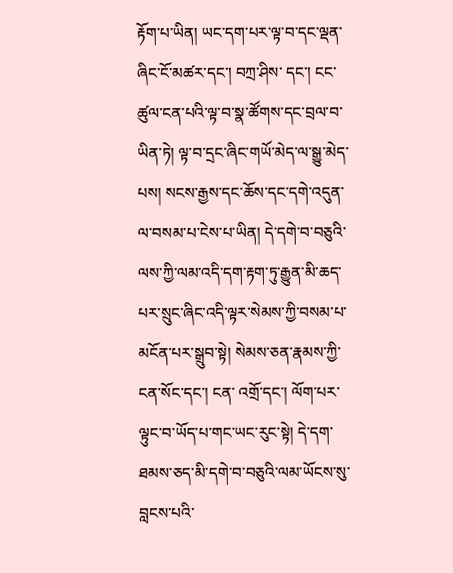རྟོག་པ་ཡིན། ཡང་དག་པར་ལྟ་བ་དང་ལྡན་ཞིང་ངོ་མཚར་དང་། བཀྲ་ཤིས་ དང་། ངང་ཚུལ་ངན་པའི་ལྟ་བ་སྣ་ཚོགས་དང་བྲལ་བ་ཡིན་ཏེ། ལྟ་བ་དྲང་ཞིང་གཡོ་མེད་ལ་སྒྱུ་མེད་པས། སངས་རྒྱས་དང་ཆོས་དང་དགེ་འདུན་ལ་བསམ་པ་ངེས་པ་ཡིན། དེ་དགེ་བ་བཅུའི་ལས་ཀྱི་ལམ་འདི་དག་རྟག་ཏུ་རྒྱུན་མི་ཆད་པར་སྲུང་ཞིང་འདི་ལྟར་སེམས་ཀྱི་བསམ་པ་མངོན་པར་སྒྲུབ་སྟེ། སེམས་ཅན་རྣམས་ཀྱི་ངན་སོང་དང་། ངན་ འགྲོ་དང་། ལོག་པར་ལྟུང་བ་ཡོད་པ་གང་ཡང་རུང་སྟེ། དེ་དག་ཐམས་ཅད་མི་དགེ་བ་བཅུའི་ལམ་ཡོངས་སུ་བླངས་པའི་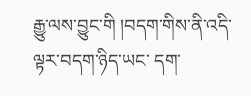རྒྱུ་ལས་བྱུང་གི །བདག་གིས་ནི་འདི་ལྟར་བདག་ཉིད་ཡང་ དག་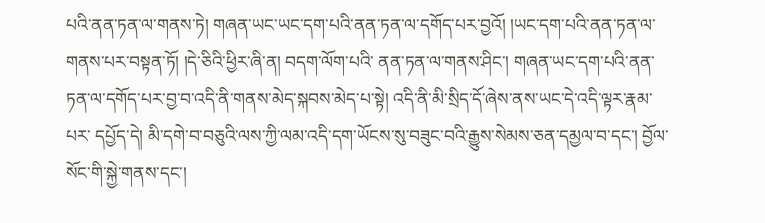པའི་ནན་ཏན་ལ་གནས་ཏེ། གཞན་ཡང་ཡང་དག་པའི་ནན་ཏན་ལ་དགོད་པར་བྱའོ། །ཡང་དག་པའི་ནན་ཏན་ལ་གནས་པར་བསྟན་ཏོ། །དེ་ཅིའི་ཕྱིར་ཞི་ན། བདག་ལོག་པའི་ ནན་ཏན་ལ་གནས་ཤིང་། གཞན་ཡང་དག་པའི་ནན་ཏན་ལ་དགོད་པར་བྱ་བ་འདི་ནི་གནས་མེད་སྐབས་མེད་པ་སྟེ། འདི་ནི་མི་སྲིད་དོ་ཞེས་ནས་ཡང་དེ་འདི་ལྟར་རྣམ་པར་ དཔྱོད་དེ། མི་དགེ་བ་བཅུའི་ལས་ཀྱི་ལམ་འདི་དག་ཡོངས་སུ་བཟུང་བའི་རྒྱུས་སེམས་ཅན་དམྱལ་བ་དང་། བྱོལ་སོང་གི་སྐྱེ་གནས་དང་།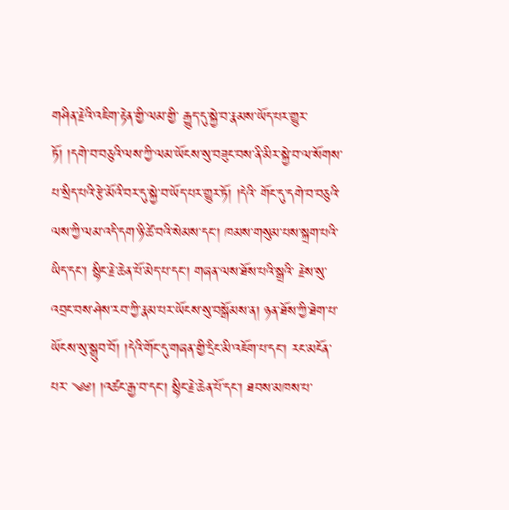གཤིན་རྗེའི་འཇིག་རྟེན་གྱི་ལམ་གྱི་ རྒྱུད་དུ་སྐྱེ་བ་རྣམས་ཡོད་པར་གྱུར་ཏོ། །དགེ་བ་བཅུའི་ལས་ཀྱི་ལམ་ཡོངས་སུ་བཟུང་བས་ནི་མིར་སྐྱེ་བ་ལ་སོགས་པ་སྲིད་པའི་རྩེ་མོའི་བར་དུ་སྐྱེ་བ་ཡོད་པར་གྱུར་ཏོ། །དེའི་ གོང་དུ་དགེ་བ་བཅུའི་ལས་ཀྱི་ལམ་འདི་དག་ཉི་ཚེ་བའི་སེམས་དང་། ཁམས་གསུམ་པས་སྐྲག་པའི་ཡིད་དང་། སྙིང་རྗེ་ཆེན་པོ་མེད་པ་དང་། གཞན་ལས་ཐོས་པའི་སྒྲའི་ རྗེས་སུ་འབྲང་བས་ཤེས་རབ་ཀྱི་རྣམ་པར་ཡོངས་སུ་བསྒོམས་ན། ཉན་ཐོས་ཀྱི་ཐེག་པ་ཡོངས་སུ་སྒྲུབ་བོ། །དེའི་གོང་དུ་གཞན་གྱི་དྲིང་མི་འཇོག་པ་དང་། རང་མངོན་པར་ ༄༅། །འཚང་རྒྱ་བ་དང་། སྙིང་རྗེ་ཆེན་པོ་དང་། ཐབས་མཁས་པ་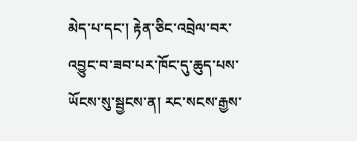མེད་པ་དང་། རྟེན་ཅིང་འབྲེལ་བར་འབྱུང་བ་ཟབ་པར་ཁོང་དུ་ཆུད་པས་ཡོངས་སུ་སྦྱངས་ན། རང་སངས་རྒྱས་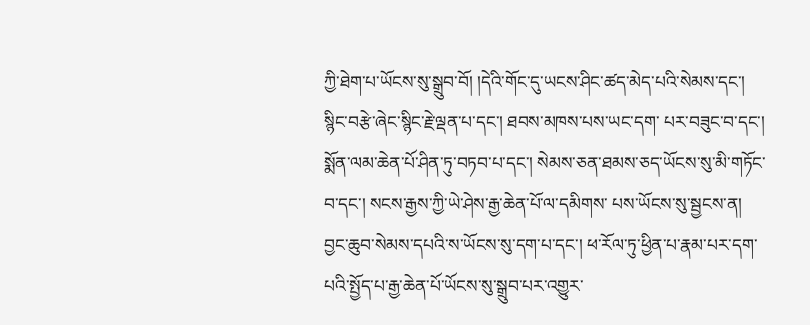ཀྱི་ཐེག་པ་ཡོངས་སུ་སྒྲུབ་བོ། །དེའི་གོང་དུ་ཡངས་ཤིང་ཚད་མེད་པའི་སེམས་དང་། སྙིང་བརྩེ་ཞེང་སྙིང་རྗེ་ལྡན་པ་དང་། ཐབས་མཁས་པས་ཡང་དག་ པར་བཟུང་བ་དང་། སྨོན་ལམ་ཆེན་པོ་ཤིན་ཏུ་བཏབ་པ་དང་། སེམས་ཅན་ཐམས་ཅད་ཡོངས་སུ་མི་གཏོང་བ་དང་། སངས་རྒྱས་ཀྱི་ཡེ་ཤེས་རྒྱ་ཆེན་པོ་ལ་དམིགས་ པས་ཡོངས་སུ་སྦྱངས་ན། བྱང་ཆུབ་སེམས་དཔའི་ས་ཡོངས་སུ་དག་པ་དང་། ཕ་རོལ་ཏུ་ཕྱིན་པ་རྣམ་པར་དག་པའི་སྤྱོད་པ་རྒྱ་ཆེན་པོ་ཡོངས་སུ་སྒྲུབ་པར་འགྱུར་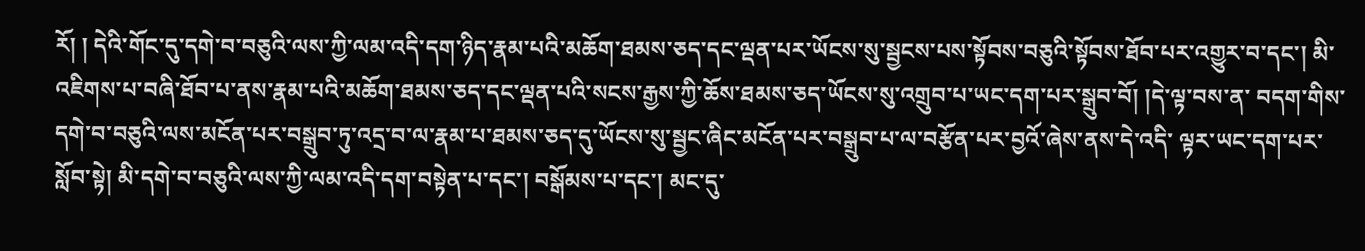རོ། ། དེའི་གོང་དུ་དགེ་བ་བཅུའི་ལས་ཀྱི་ལམ་འདི་དག་ཉིད་རྣམ་པའི་མཆོག་ཐམས་ཅད་དང་ལྡན་པར་ཡོངས་སུ་སྦྱངས་པས་སྟོབས་བཅུའི་སྟོབས་ཐོབ་པར་འགྱུར་བ་དང་། མི་ འཇིགས་པ་བཞི་ཐོབ་པ་ནས་རྣམ་པའི་མཆོག་ཐམས་ཅད་དང་ལྡན་པའི་སངས་རྒྱས་ཀྱི་ཆོས་ཐམས་ཅད་ཡོངས་སུ་འགྲུབ་པ་ཡང་དག་པར་སྒྲུབ་བོ། །དེ་ལྟ་བས་ན་ བདག་གིས་དགེ་བ་བཅུའི་ལས་མངོན་པར་བསྒྲུབ་ཏུ་འདྲ་བ་ལ་རྣམ་པ་ཐམས་ཅད་དུ་ཡོངས་སུ་སྦྱང་ཞིང་མངོན་པར་བསྒྲུབ་པ་ལ་བརྩོན་པར་བྱའོ་ཞེས་ནས་དེ་འདི་ ལྟར་ཡང་དག་པར་སློབ་སྟེ། མི་དགེ་བ་བཅུའི་ལས་ཀྱི་ལམ་འདི་དག་བསྟེན་པ་དང་། བསྒོམས་པ་དང་། མང་དུ་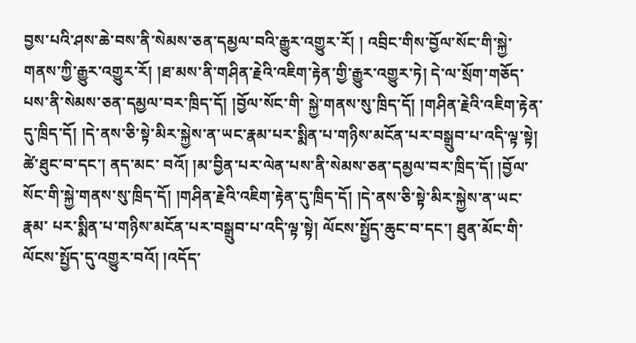བྱས་པའི་ཤས་ཆེ་བས་ནི་སེམས་ཅན་དམྱལ་བའི་རྒྱུར་འགྱུར་རོ། ། འབྲིང་གིས་བྱོལ་སོང་གི་སྐྱེ་གནས་ཀྱི་རྒྱུར་འགྱུར་རོ། །ཐ་མས་ནི་གཤིན་རྗེའི་འཇིག་རྟེན་གྱི་རྒྱུར་འགྱུར་ཏེ། དེ་ལ་སྲོག་གཅོད་པས་ནི་སེམས་ཅན་དམྱལ་བར་ཁྲིད་དོ། །བྱོལ་སོང་གི་ སྐྱེ་གནས་སུ་ཁྲིད་དོ། །གཤིན་རྗེའི་འཇིག་རྟེན་དུ་ཁྲིད་དོ། །དེ་ནས་ཅི་སྟེ་མིར་སྐྱེས་ན་ཡང་རྣམ་པར་སྨིན་པ་གཉིས་མངོན་པར་བསྒྲུབ་པ་འདི་ལྟ་སྟེ། ཚེ་ཐུང་བ་དང་། ནད་མང་ བའོ། །མ་བྱིན་པར་ལེན་པས་ནི་སེམས་ཅན་དམྱལ་བར་ཁྲིད་དོ། །བྱོལ་སོང་གི་སྐྱེ་གནས་སུ་ཁྲིད་དོ། །གཤིན་རྗེའི་འཇིག་རྟེན་དུ་ཁྲིད་དོ། །དེ་ནས་ཅི་སྟེ་མིར་སྐྱེས་ན་ཡང་རྣམ་ པར་སྨིན་པ་གཉིས་མངོན་པར་བསྒྲུབ་པ་འདི་ལྟ་སྟེ། ལོངས་སྤྱོད་ཆུང་བ་དང་། ཐུན་མོང་གི་ལོངས་སྤྱོད་དུ་འགྱུར་བའོ། །འདོད་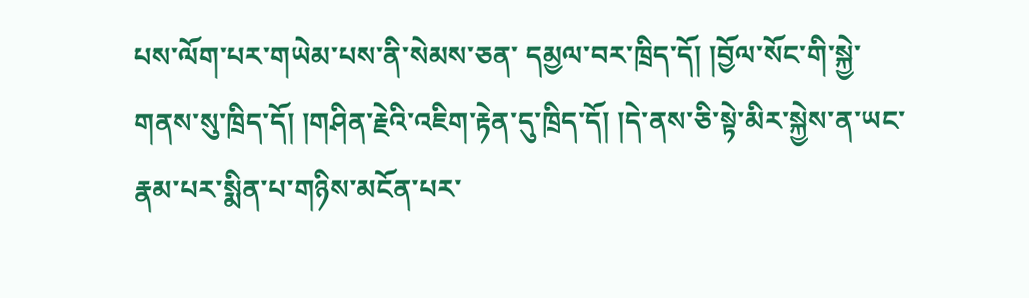པས་ལོག་པར་གཡེམ་པས་ནི་སེམས་ཅན་ དམྱལ་བར་ཁྲིད་དོ། །བྱོལ་སོང་གི་སྐྱེ་གནས་སུ་ཁྲིད་དོ། །གཤིན་རྗེའི་འཇིག་རྟེན་དུ་ཁྲིད་དོ། །དེ་ནས་ཅི་སྟེ་མིར་སྐྱེས་ན་ཡང་རྣམ་པར་སྨིན་པ་གཉིས་མངོན་པར་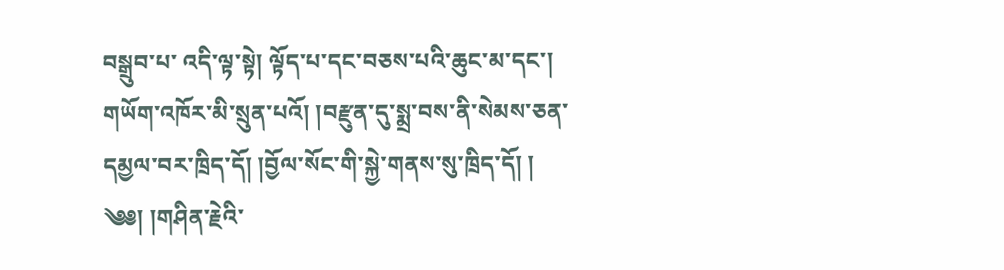བསྒྲུབ་པ་ འདི་ལྟ་སྟེ། ལྟོད་པ་དང་བཅས་པའི་ཆུང་མ་དང་། གཡོག་འཁོར་མི་སྲུན་པའོ། །བརྫུན་དུ་སྨྲ་བས་ནི་སེམས་ཅན་དམྱལ་བར་ཁྲིད་དོ། །བྱོལ་སོང་གི་སྐྱེ་གནས་སུ་ཁྲིད་དོ། ། ༄༅། །གཤིན་རྗེའི་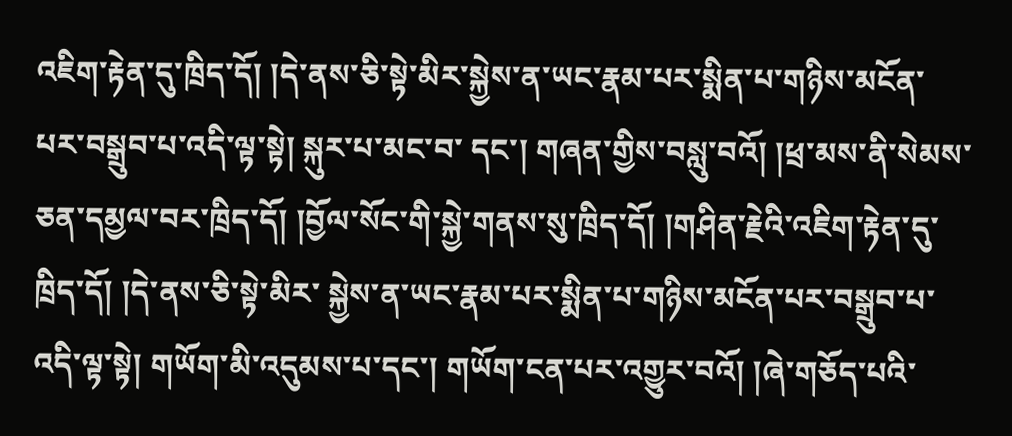འཇིག་རྟེན་དུ་ཁྲིད་དོ། །དེ་ནས་ཅི་སྟེ་མིར་སྐྱེས་ན་ཡང་རྣམ་པར་སྨིན་པ་གཉིས་མངོན་པར་བསྒྲུབ་པ་འདི་ལྟ་སྟེ། སྐུར་པ་མང་བ་ དང་། གཞན་གྱིས་བསླུ་བའོ། །ཕྲ་མས་ནི་སེམས་ཅན་དམྱལ་བར་ཁྲིད་དོ། །བྱོལ་སོང་གི་སྐྱེ་གནས་སུ་ཁྲིད་དོ། །གཤིན་རྗེའི་འཇིག་རྟེན་དུ་ཁྲིད་དོ། །དེ་ནས་ཅི་སྟེ་མིར་ སྐྱེས་ན་ཡང་རྣམ་པར་སྨིན་པ་གཉིས་མངོན་པར་བསྒྲུབ་པ་འདི་ལྟ་སྟེ། གཡོག་མི་འདུམས་པ་དང་། གཡོག་ངན་པར་འགྱུར་བའོ། །ཞེ་གཅོད་པའི་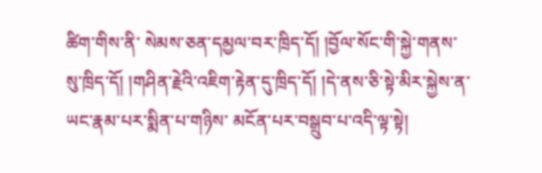ཚིག་གིས་ནི་ སེམས་ཅན་དམྱལ་བར་ཁྲིད་དོ། །བྱོལ་སོང་གི་སྐྱེ་གནས་སུ་ཁྲིད་དོ། །གཤིན་རྗེའི་འཇིག་རྟེན་དུ་ཁྲིད་དོ། །དེ་ནས་ཅི་སྟེ་མིར་སྐྱེས་ན་ཡང་རྣམ་པར་སྨིན་པ་གཉིས་ མངོན་པར་བསྒྲུབ་པ་འདི་ལྟ་སྟེ།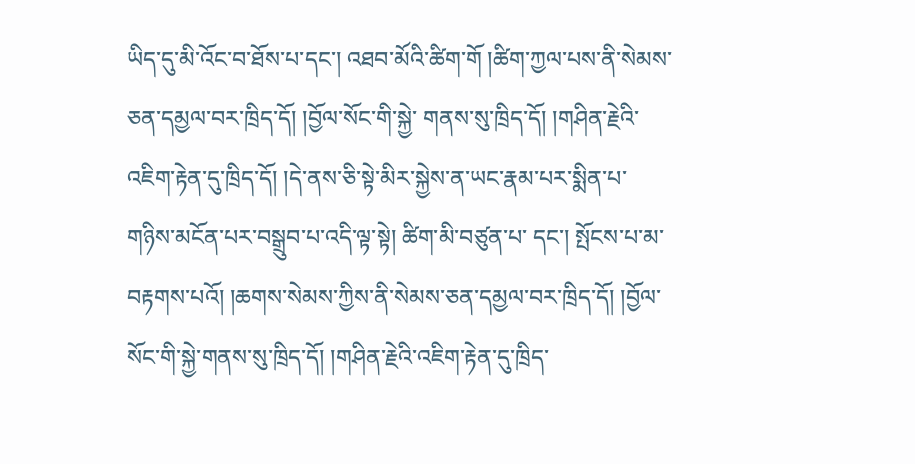ཡིད་དུ་མི་འོང་བ་ཐོས་པ་དང་། འཐབ་མོའི་ཚིག་གོ །ཚིག་ཀྱལ་པས་ནི་སེམས་ཅན་དམྱལ་བར་ཁྲིད་དོ། །བྱོལ་སོང་གི་སྐྱེ་ གནས་སུ་ཁྲིད་དོ། །གཤིན་རྗེའི་འཇིག་རྟེན་དུ་ཁྲིད་དོ། །དེ་ནས་ཅི་སྟེ་མིར་སྐྱེས་ན་ཡང་རྣམ་པར་སྨིན་པ་གཉིས་མངོན་པར་བསྒྲུབ་པ་འདི་ལྟ་སྟེ། ཚིག་མི་བཙུན་པ་ དང་། སྤོངས་པ་མ་བརྟགས་པའོ། །ཆགས་སེམས་ཀྱིས་ནི་སེམས་ཅན་དམྱལ་བར་ཁྲིད་དོ། །བྱོལ་སོང་གི་སྐྱེ་གནས་སུ་ཁྲིད་དོ། །གཤིན་རྗེའི་འཇིག་རྟེན་དུ་ཁྲིད་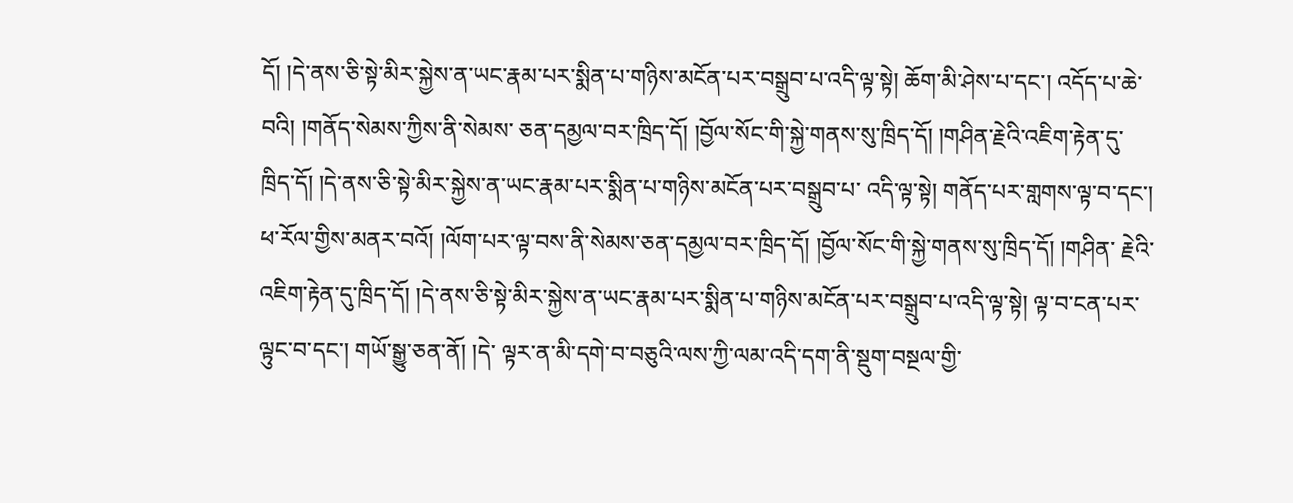དོ། །དེ་ནས་ཅི་སྟེ་མིར་སྐྱེས་ན་ཡང་རྣམ་པར་སྨིན་པ་གཉིས་མངོན་པར་བསྒྲུབ་པ་འདི་ལྟ་སྟེ། ཆོག་མི་ཤེས་པ་དང་། འདོད་པ་ཆེ་བའི། །གནོད་སེམས་ཀྱིས་ནི་སེམས་ ཅན་དམྱལ་བར་ཁྲིད་དོ། །བྱོལ་སོང་གི་སྐྱེ་གནས་སུ་ཁྲིད་དོ། །གཤིན་རྗེའི་འཇིག་རྟེན་དུ་ཁྲིད་དོ། །དེ་ནས་ཅི་སྟེ་མིར་སྐྱེས་ན་ཡང་རྣམ་པར་སྨིན་པ་གཉིས་མངོན་པར་བསྒྲུབ་པ་ འདི་ལྟ་སྟེ། གནོད་པར་གླགས་ལྟ་བ་དང་། ཕ་རོལ་གྱིས་མནར་བའོ། །ལོག་པར་ལྟ་བས་ནི་སེམས་ཅན་དམྱལ་བར་ཁྲིད་དོ། །བྱོལ་སོང་གི་སྐྱེ་གནས་སུ་ཁྲིད་དོ། །གཤིན་ རྗེའི་འཇིག་རྟེན་དུ་ཁྲིད་དོ། །དེ་ནས་ཅི་སྟེ་མིར་སྐྱེས་ན་ཡང་རྣམ་པར་སྨིན་པ་གཉིས་མངོན་པར་བསྒྲུབ་པ་འདི་ལྟ་སྟེ། ལྟ་བ་ངན་པར་ལྟུང་བ་དང་། གཡོ་སྒྱུ་ཅན་ནོ། །དེ་ ལྟར་ན་མི་དགེ་བ་བཅུའི་ལས་ཀྱི་ལམ་འདི་དག་ནི་སྡུག་བསྔལ་གྱི་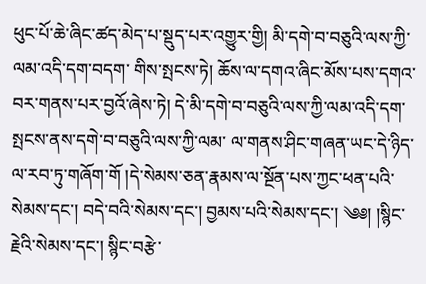ཕུང་པོ་ཆེ་ཞིང་ཚད་མེད་པ་སྡུད་པར་འགྱུར་གྱི། མི་དགེ་བ་བཅུའི་ལས་ཀྱི་ལམ་འདི་དག་བདག་ གིས་སྤངས་ཏེ། ཆོས་ལ་དགའ་ཞིང་མོས་པས་དགའ་བར་གནས་པར་བྱའོ་ཞེས་ཏེ། དེ་མི་དགེ་བ་བཅུའི་ལས་ཀྱི་ལམ་འདི་དག་སྤངས་ནས་དགེ་བ་བཅུའི་ལས་ཀྱི་ལམ་ ལ་གནས་ཤིང་གཞན་ཡང་དེ་ཉིད་ལ་རབ་ཏུ་གཞོག་གོ །དེ་སེམས་ཅན་རྣམས་ལ་སྔོན་པས་ཀྱང་ཕན་པའི་སེམས་དང་། བདེ་བའི་སེམས་དང་། བྱམས་པའི་སེམས་དང་། ༄༅། །སྙིང་རྗེའི་སེམས་དང་། སྙིང་བརྩེ་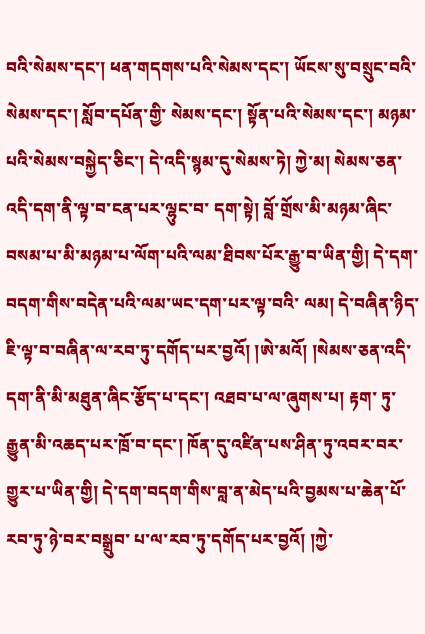བའི་སེམས་དང་། ཕན་གདགས་པའི་སེམས་དང་། ཡོངས་སུ་བསྲུང་བའི་སེམས་དང་། སློབ་དཔོན་གྱི་ སེམས་དང་། སྟོན་པའི་སེམས་དང་། མཉམ་པའི་སེམས་བསྐྱེད་ཅིང་། དེ་འདི་སྙམ་དུ་སེམས་ཏེ། ཀྱེ་མ། སེམས་ཅན་འདི་དག་ནི་ལྟ་བ་ངན་པར་ལྷུང་བ་ དག་སྟེ། བློ་གྲོས་མི་མཉམ་ཞིང་བསམ་པ་མི་མཉམ་པ་ལོག་པའི་ལམ་ཐིབས་པོར་རྒྱུ་བ་ཡིན་གྱི། དེ་དག་བདག་གིས་བདེན་པའི་ལམ་ཡང་དག་པར་ལྟ་བའི་ ལམ། དེ་བཞིན་ཉིད་ཇི་ལྟ་བ་བཞིན་ལ་རབ་ཏུ་དགོད་པར་བྱའོ། །ཨེ་མའོ། །སེམས་ཅན་འདི་དག་ནི་མི་མཐུན་ཞིང་རྩོད་པ་དང་། འཐབ་པ་ལ་ཞུགས་པ། རྟག་ ཏུ་རྒྱུན་མི་འཆད་པར་ཁྲོ་བ་དང་། ཁོན་དུ་འཛིན་པས་ཤིན་ཏུ་འབར་བར་གྱུར་པ་ཡིན་གྱི། དེ་དག་བདག་གིས་བླ་ན་མེད་པའི་བྱམས་པ་ཆེན་པོ་རབ་ཏུ་ཉེ་བར་བསྒྲུབ་ པ་ལ་རབ་ཏུ་དགོད་པར་བྱའོ། །ཀྱེ་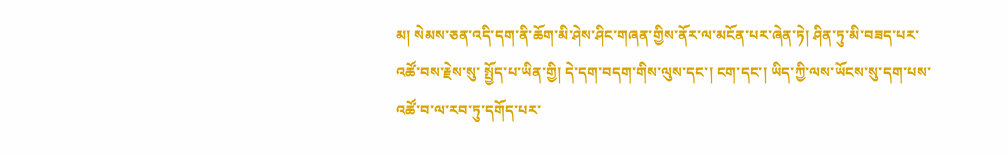མ། སེམས་ཅན་འདི་དག་ནི་ཆོག་མི་ཤེས་ཤིང་གཞན་གྱིས་ནོར་ལ་མངོན་པར་ཞེན་ཏེ། ཤིན་ཏུ་མི་བཟད་པར་འཚོ་བས་རྗེས་སུ་ སྤྱོད་པ་ཡིན་གྱི། དེ་དག་བདག་གིས་ལུས་དང་། ངག་དང་། ཡིད་ཀྱི་ལས་ཡོངས་སུ་དག་པས་འཚོ་བ་ལ་རབ་ཏུ་དགོད་པར་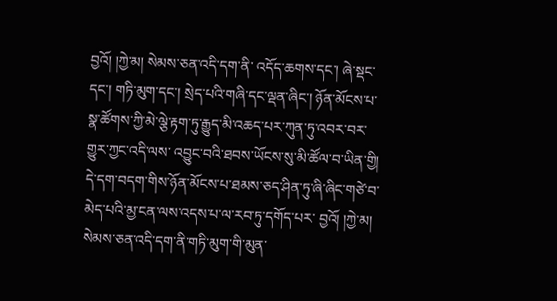བྱའོ། །ཀྱེ་མ། སེམས་ཅན་འདི་དག་ནི་ འདོད་ཆགས་དང་། ཞེ་སྡང་དང་། གཏི་མུག་དང་། སྲེད་པའི་གཞི་དང་ལྡན་ཞིང་། ཉོན་མོངས་པ་སྣ་ཚོགས་ཀྱི་མེ་ལྕེ་རྟག་ཏུ་རྒྱུད་མི་འཆད་པར་ཀུན་ཏུ་འབར་བར་གྱུར་ཀྱང་འདི་ལས་ འབྱུང་བའི་ཐབས་ཡོངས་སུ་མི་ཚོལ་བ་ཡིན་གྱི། དེ་དག་བདག་གིས་ཉོན་མོངས་པ་ཐམས་ཅད་ཤིན་ཏུ་ཞི་ཞིང་གཙེ་བ་མེད་པའི་མྱ་ངན་ལས་འདས་པ་ལ་རབ་ཏུ་དགོད་པར་ བྱའོ། །ཀྱེ་མ། སེམས་ཅན་འདི་དག་ནི་གཏི་མུག་གི་མུན་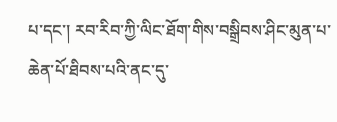པ་དང་། རབ་རིབ་ཀྱི་ལིང་ཐོག་གིས་བསྒྲིབས་ཤིང་མུན་པ་ཆེན་པོ་ཐིབས་པའི་ནང་དུ་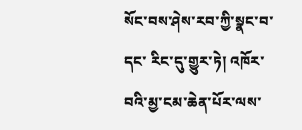སོང་བས་ཤེས་རབ་ཀྱི་སྣང་བ་དང་ རིང་དུ་གྱུར་ཏེ། འཁོར་བའི་མྱ་ངམ་ཆེན་པོར་ལས་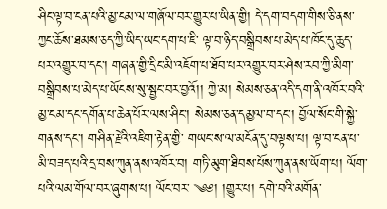ཤིང་ལྟ་བ་ངན་པའི་མྱ་ངམ་ལ་གཞོལ་བར་གྱུར་པ་ཡིན་གྱི། དེ་དག་བདག་གིས་ཅི་ནས་ཀྱང་ཆོས་ཐམས་ཅད་ཀྱི་ཡིད་ཡང་དག་པ་ཇི་ ལྟ་བ་ཉིད་བསྒྲིབས་པ་མེད་པ་ཁོང་དུ་ཆུད་པར་འགྱུར་བ་དང་། གཞན་གྱི་དྲིང་མི་འཇོག་པ་ཐོབ་པར་འགྱུར་བར་ཤེས་རབ་ཀྱི་མིག་བསྒྲིབས་པ་མེད་པ་ཡོངས་སུ་སྦྱང་བར་བྱའོ།། ཀྱེ་མ། སེམས་ཅན་འདི་དག་ནི་འཁོར་བའི་མྱ་ངམ་དང་དགོན་པ་ཆེན་པོར་ལས་ཤིང་། སེམས་ཅན་དམྱལ་བ་དང་། བྱོལ་སོང་གི་སྐྱེ་གནས་དང་། གཤིན་རྗེའི་འཇིག་རྟེན་གྱི་ གཡང་ས་ལ་མངོན་དུ་བལྟས་པ། ལྟ་བ་ངན་པ་མི་བཟད་པའི་དྲ་བས་ཀུན་ནས་འཁོར་བ། གཏི་མུག་ཐིབས་པོས་ཀུན་ནས་ཡོག་པ། ལོག་པའི་ལམ་གོལ་བར་ཞུགས་པ། ལོང་བར་ ༄༅། །གྱུར་པ། དགེ་བའི་མགོན་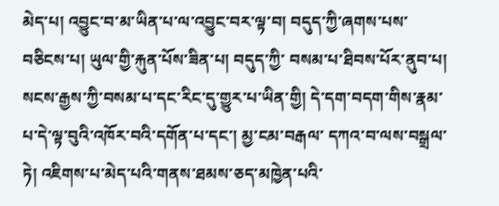མེད་པ། འབྱུང་བ་མ་ཡིན་པ་ལ་འབྱུང་བར་ལྟ་བ། བདུད་ཀྱི་ཞགས་པས་བཅིངས་པ། ཡུལ་གྱི་རྐུན་པོས་ཟིན་པ། བདུད་ཀྱི་ བསམ་པ་ཐིབས་པོར་ནུབ་པ། སངས་རྒྱས་ཀྱི་བསམ་པ་དང་རིང་དུ་གྱུར་པ་ཡིན་གྱི། དེ་དག་བདག་གིས་རྣམ་པ་དེ་ལྟ་བུའི་འཁོར་བའི་དགོན་པ་དང་། མྱ་ངམ་བརྒལ་ དཀའ་བ་ལས་བསྒྲལ་ཏེ། འཇིགས་པ་མེད་པའི་གནས་ཐམས་ཅད་མཁྱེན་པའི་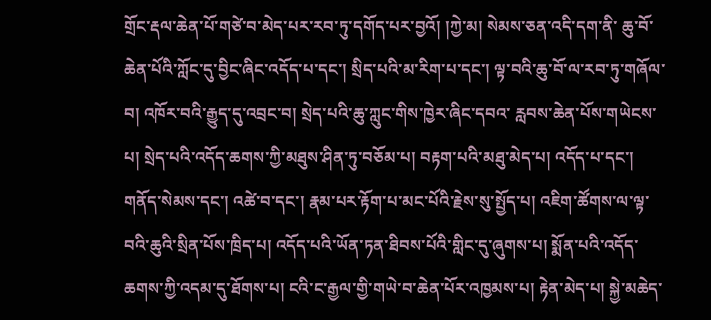གྲོང་རྡལ་ཆེན་པོ་གཙེ་བ་མེད་པར་རབ་ཏུ་དགོད་པར་བྱའོ། །ཀྱེ་མ། སེམས་ཅན་འདི་དག་ནི་ ཆུ་བོ་ཆེན་པོའི་ཀློང་དུ་བྱིང་ཞིང་འདོད་པ་དང་། སྲིད་པའི་མ་རིག་པ་དང་། ལྟ་བའི་ཆུ་བོ་ལ་རབ་ཏུ་གཞོལ་བ། འཁོར་བའི་རྒྱུད་དུ་འབྲང་བ། སྲེད་པའི་ཆུ་ཀླུང་གིས་ཁྱེར་ཞིང་དབའ་ རླབས་ཆེན་པོས་གཡེངས་པ། སྲེད་པའི་འདོད་ཆགས་ཀྱི་མཐུས་ཤིན་ཏུ་བཅོམ་པ། བརྟག་པའི་མཐུ་མེད་པ། འདོད་པ་དང་། གནོད་སེམས་དང་། འཚེ་བ་དང་། རྣམ་པར་རྟོག་པ་མང་པོའི་རྗེས་སུ་སྤྱོད་པ། འཇིག་ཚོགས་ལ་ལྟ་བའི་ཆུའི་སྲིན་པོས་ཁྲིད་པ། འདོད་པའི་ཡོན་ཏན་ཐིབས་པོའི་གླིང་དུ་ཞུགས་པ། སྨོན་པའི་འདོད་ ཆགས་ཀྱི་འདམ་དུ་ཐོགས་པ། ངའི་ང་རྒྱལ་གྱི་གཡེ་བ་ཆེན་པོར་འཁྱམས་པ། རྟེན་མེད་པ། སྐྱེ་མཆེད་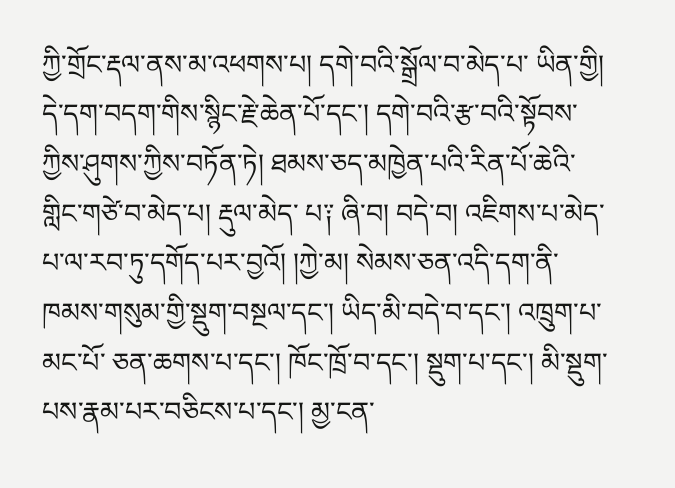ཀྱི་གྲོང་རྡལ་ནས་མ་འཕགས་པ། དགེ་བའི་སྒྲོལ་བ་མེད་པ་ ཡིན་གྱི། དེ་དག་བདག་གིས་སྙིང་རྗེ་ཆེན་པོ་དང་། དགེ་བའི་རྩ་བའི་སྟོབས་ཀྱིས་ཤུགས་ཀྱིས་བཏོན་ཏེ། ཐམས་ཅད་མཁྱེན་པའི་རིན་པོ་ཆེའི་གླིང་གཙེ་བ་མེད་པ། རྡུལ་མེད་ པ༑ ཞི་བ། བདེ་བ། འཇིགས་པ་མེད་པ་ལ་རབ་ཏུ་དགོད་པར་བྱའོ། །ཀྱེ་མ། སེམས་ཅན་འདི་དག་ནི་ཁམས་གསུམ་གྱི་སྡུག་བསྔལ་དང་། ཡིད་མི་བདེ་བ་དང་། འཁྲུག་པ་མང་པོ་ ཅན་ཆགས་པ་དང་། ཁོང་ཁྲོ་བ་དང་། སྡུག་པ་དང་། མི་སྡུག་པས་རྣམ་པར་བཅིངས་པ་དང་། མྱ་ངན་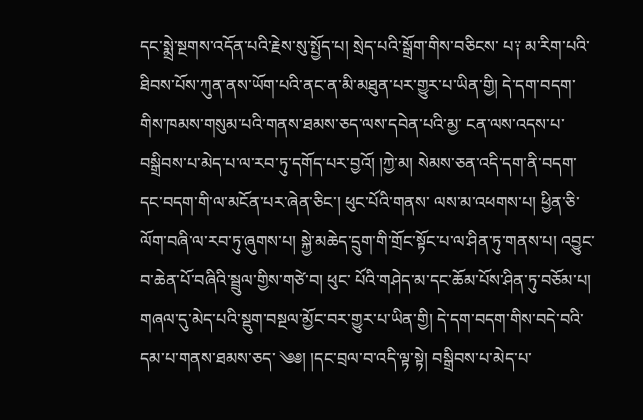དང་སྨྲེ་སྔགས་འདོན་པའི་རྗེས་སུ་སྤྱོད་པ། སྲེད་པའི་སྒྲོག་གིས་བཅིངས་ པ༑ མ་རིག་པའི་ཐིབས་པོས་ཀུན་ནས་ཡོག་པའི་ནང་ན་མི་མཐུན་པར་གྱུར་པ་ཡིན་གྱི། དེ་དག་བདག་གིས་ཁམས་གསུམ་པའི་གནས་ཐམས་ཅད་ལས་དབེན་པའི་མྱ་ ངན་ལས་འདས་པ་བསྒྲིབས་པ་མེད་པ་ལ་རབ་ཏུ་དགོད་པར་བྱའོ། །ཀྱེ་མ། སེམས་ཅན་འདི་དག་ནི་བདག་དང་བདག་གི་ལ་མངོན་པར་ཞེན་ཅིང་། ཕུང་པོའི་གནས་ ལས་མ་འཕགས་པ། ཕྱིན་ཅི་ལོག་བཞི་ལ་རབ་ཏུ་ཞུགས་པ། སྐྱེ་མཆེད་དྲུག་གི་གྲོང་སྟོང་པ་ལ་ཤིན་ཏུ་གནས་པ། འབྱུང་བ་ཆེན་པོ་བཞིའི་སྦྲུལ་གྱིས་གཙེ་བ། ཕུང་ པོའི་གཤེད་མ་དང་ཆོམ་པོས་ཤིན་ཏུ་བཅོམ་པ། གཞལ་དུ་མེད་པའི་སྡུག་བསྔལ་མྱོང་བར་གྱུར་པ་ཡིན་གྱི། དེ་དག་བདག་གིས་བདེ་བའི་དམ་པ་གནས་ཐམས་ཅད་ ༄༅། །དང་བྲལ་བ་འདི་ལྟ་སྟེ། བསྒྲིབས་པ་མེད་པ་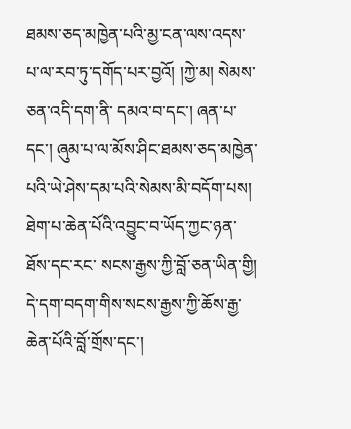ཐམས་ཅད་མཁྱེན་པའི་མྱ་ངན་ལས་འདས་པ་ལ་རབ་ཏུ་དགོད་པར་བྱའོ། །ཀྱེ་མ། སེམས་ཅན་འདི་དག་ནི་ དམའ་བ་དང་། ཞན་པ་དང་། ཞུམ་པ་ལ་མོས་ཤིང་ཐམས་ཅད་མཁྱེན་པའི་ཡེ་ཤེས་དམ་པའི་སེམས་མི་བདོག་པས། ཐེག་པ་ཆེན་པོའི་འབྱུང་བ་ཡོད་ཀྱང་ཉན་ཐོས་དང་རང་ སངས་རྒྱས་ཀྱི་བློ་ཅན་ཡིན་གྱི། དེ་དག་བདག་གིས་སངས་རྒྱས་ཀྱི་ཆོས་རྒྱ་ཆེན་པོའི་བློ་གྲོས་དང་།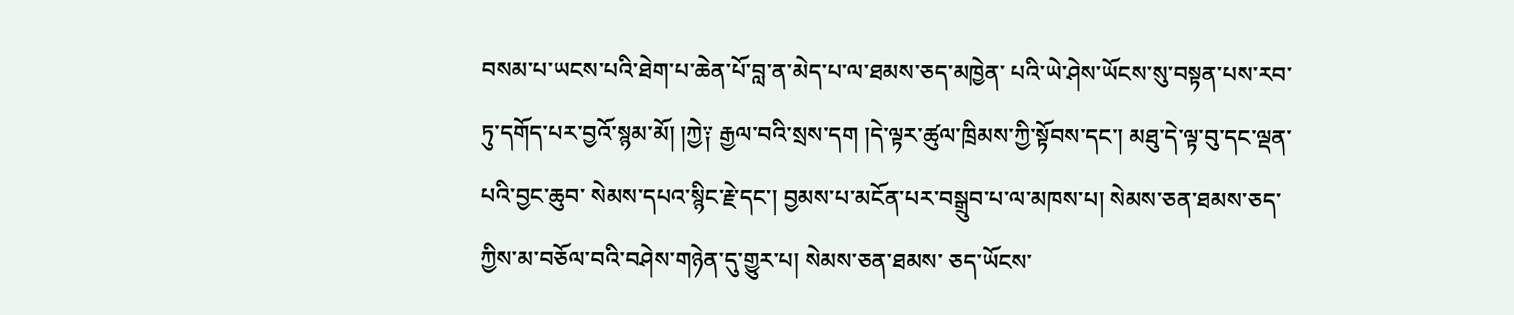བསམ་པ་ཡངས་པའི་ཐེག་པ་ཆེན་པོ་བླ་ན་མེད་པ་ལ་ཐམས་ཅད་མཁྱེན་ པའི་ཡེ་ཤེས་ཡོངས་སུ་བསྟན་པས་རབ་ཏུ་དགོད་པར་བྱའོ་སྙམ་མོ། །ཀྱེ༑ རྒྱལ་བའི་སྲས་དག །དེ་ལྟར་ཚུལ་ཁྲིམས་ཀྱི་སྟོབས་དང་། མཐུ་དེ་ལྟ་བུ་དང་ལྡན་པའི་བྱང་ཆུབ་ སེམས་དཔའ་སྙིང་རྗེ་དང་། བྱམས་པ་མངོན་པར་བསྒྲུབ་པ་ལ་མཁས་པ། སེམས་ཅན་ཐམས་ཅད་ཀྱིས་མ་བཅོལ་བའི་བཤེས་གཉེན་དུ་གྱུར་པ། སེམས་ཅན་ཐམས་ ཅད་ཡོངས་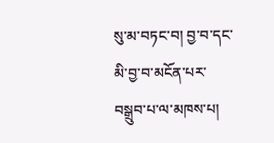སུ་མ་བཏང་བ། བྱ་བ་དང་མི་བྱ་བ་མངོན་པར་བསྒྲུབ་པ་ལ་མཁས་པ།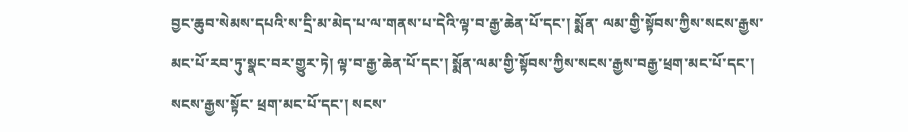བྱང་ཆུབ་སེམས་དཔའི་ས་དྲི་མ་མེད་པ་ལ་གནས་པ་དེའི་ལྟ་བ་རྒྱ་ཆེན་པོ་དང་། སྨོན་ ལམ་གྱི་སྟོབས་ཀྱིས་སངས་རྒྱས་མང་པོ་རབ་ཏུ་སྣང་བར་གྱུར་ཏེ། ལྟ་བ་རྒྱ་ཆེན་པོ་དང་། སྨོན་ལམ་གྱི་སྟོབས་ཀྱིས་སངས་རྒྱས་བརྒྱ་ཕྲག་མང་པོ་དང་། སངས་རྒྱས་སྟོང་ ཕྲག་མང་པོ་དང་། སངས་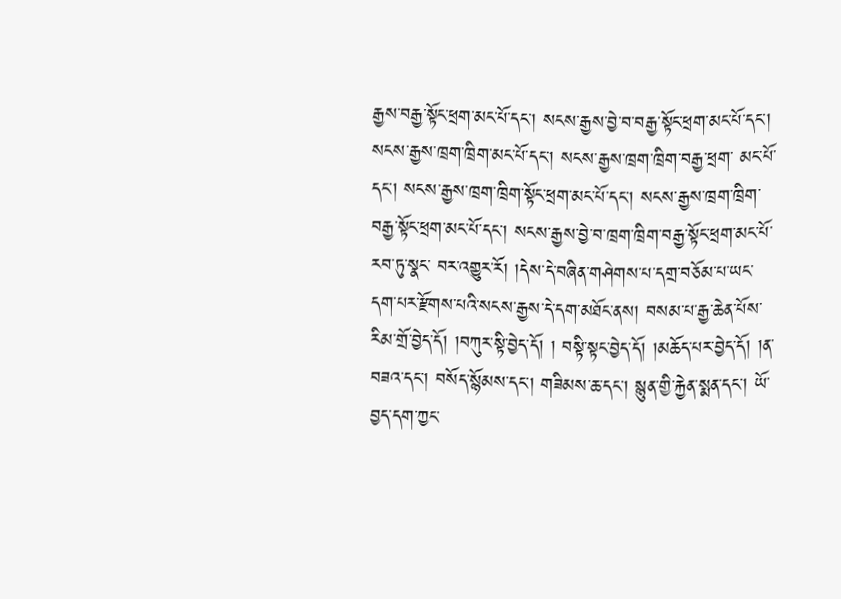རྒྱས་བརྒྱ་སྟོང་ཕྲག་མང་པོ་དང་། སངས་རྒྱས་བྱེ་བ་བརྒྱ་སྟོང་ཕྲག་མང་པོ་དང་། སངས་རྒྱས་ཁྲག་ཁྲིག་མང་པོ་དང་། སངས་རྒྱས་ཁྲག་ཁྲིག་བརྒྱ་ཕྲག་ མང་པོ་དང་། སངས་རྒྱས་ཁྲག་ཁྲིག་སྟོང་ཕྲག་མང་པོ་དང་། སངས་རྒྱས་ཁྲག་ཁྲིག་བརྒྱ་སྟོང་ཕྲག་མང་པོ་དང་། སངས་རྒྱས་བྱེ་བ་ཁྲག་ཁྲིག་བརྒྱ་སྟོང་ཕྲག་མང་པོ་རབ་ཏུ་སྣང་ བར་འགྱུར་རོ། །དེས་དེ་བཞིན་གཤེགས་པ་དགྲ་བཅོམ་པ་ཡང་དག་པར་རྫོགས་པའི་སངས་རྒྱས་དེ་དག་མཐོང་ནས། བསམ་པ་རྒྱ་ཆེན་པོས་རིམ་གྲོ་བྱེད་དོ། །བཀུར་སྟི་བྱེད་དོ། ། བསྟི་སྟང་བྱེད་དོ། །མཆོད་པར་བྱེད་དོ། །ན་བཟའ་དང་། བསོད་སྙོམས་དང་། གཟིམས་ཆ་དང་། སྙུན་གྱི་རྐྱེན་སྨན་དང་། ཡོ་བྱད་དག་ཀྱང་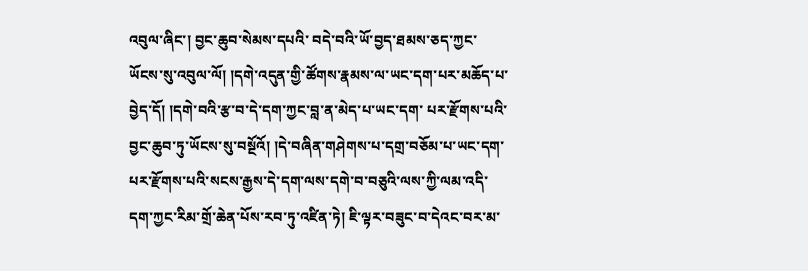འབུལ་ཞིང་། བྱང་ཆུབ་སེམས་དཔའི་ བདེ་བའི་ཡོ་བྱད་ཐམས་ཅད་ཀྱང་ཡོངས་སུ་འབུལ་ལོ། །དགེ་འདུན་གྱི་ཚོགས་རྣམས་ལ་ཡང་དག་པར་མཆོད་པ་བྱེད་དོ། །དགེ་བའི་རྩ་བ་དེ་དག་ཀྱང་བླ་ན་མེད་པ་ཡང་དག་ པར་རྫོགས་པའི་བྱང་ཆུབ་ཏུ་ཡོངས་སུ་བསྔོའོ། །དེ་བཞིན་གཤེགས་པ་དགྲ་བཅོམ་པ་ཡང་དག་པར་རྫོགས་པའི་སངས་རྒྱས་དེ་དག་ལས་དགེ་བ་བཅུའི་ལས་ཀྱི་ལམ་འདི་ དག་ཀྱང་རིམ་གྲོ་ཆེན་པོས་རབ་ཏུ་འཛིན་ཏེ། ཇི་ལྟར་བཟུང་བ་དེའང་བར་མ་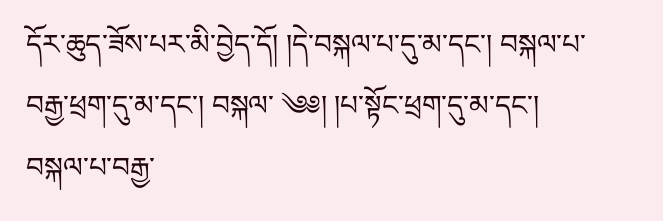དོར་ཆུད་ཟོས་པར་མི་བྱེད་དོ། །དེ་བསྐལ་པ་དུ་མ་དང་། བསྐལ་པ་བརྒྱ་ཕྲག་དུ་མ་དང་། བསྐལ་ ༄༅། །པ་སྟོང་ཕྲག་དུ་མ་དང་། བསྐལ་པ་བརྒྱ་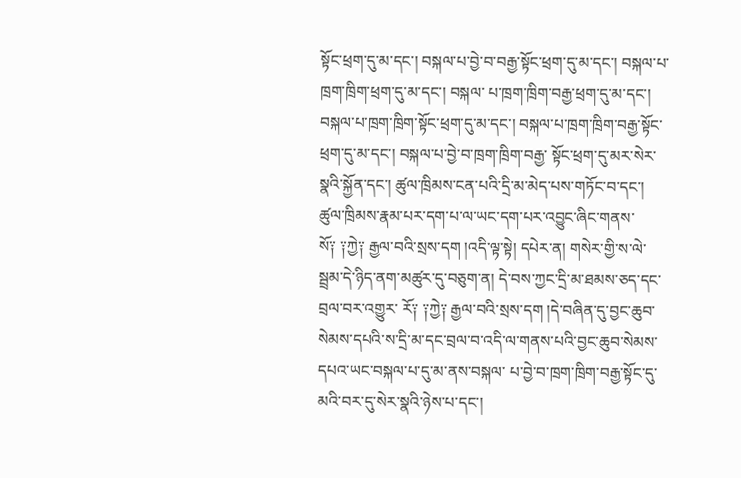སྟོང་ཕྲག་དུ་མ་དང་། བསྐལ་པ་བྱེ་བ་བརྒྱ་སྟོང་ཕྲག་དུ་མ་དང་། བསྐལ་པ་ཁྲག་ཁྲིག་ཕྲག་དུ་མ་དང་། བསྐལ་ པ་ཁྲག་ཁྲིག་བརྒྱ་ཕྲག་དུ་མ་དང་། བསྐལ་པ་ཁྲག་ཁྲིག་སྟོང་ཕྲག་དུ་མ་དང་། བསྐལ་པ་ཁྲག་ཁྲིག་བརྒྱ་སྟོང་ཕྲག་དུ་མ་དང་། བསྐལ་པ་བྱེ་བ་ཁྲག་ཁྲིག་བརྒྱ་ སྟོང་ཕྲག་དུ་མར་སེར་སྣའི་སྐྱོན་དང་། ཚུལ་ཁྲིམས་ངན་པའི་དྲི་མ་མེད་པས་གཏོང་བ་དང་། ཚུལ་ཁྲིམས་རྣམ་པར་དག་པ་ལ་ཡང་དག་པར་འབྱུང་ཞིང་གནས་ སོ༑ ༑ཀྱེ༑ རྒྱལ་བའི་སྲས་དག །འདི་ལྟ་སྟེ། དཔེར་ན། གསེར་གྱི་ས་ལེ་སྦྲམ་དེ་ཉིད་ནག་མཚུར་དུ་བཅུག་ན། དེ་བས་ཀྱང་དྲི་མ་ཐམས་ཅད་དང་བྲལ་བར་འགྱུར་ རོ༑ ༑ཀྱེ༑ རྒྱལ་བའི་སྲས་དག །དེ་བཞིན་དུ་བྱང་ཆུབ་སེམས་དཔའི་ས་དྲི་མ་དང་བྲལ་བ་འདི་ལ་གནས་པའི་བྱང་ཆུབ་སེམས་དཔའ་ཡང་བསྐལ་པ་དུ་མ་ནས་བསྐལ་ པ་བྱེ་བ་ཁྲག་ཁྲིག་བརྒྱ་སྟོང་དུ་མའི་བར་དུ་སེར་སྣའི་ཉེས་པ་དང་།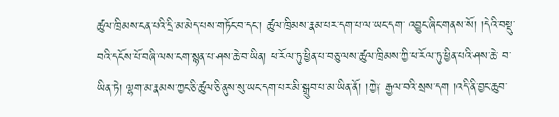ཚུལ་ཁྲིམས་ངན་པའི་དྲི་མ་མེད་པས་གཏོང་བ་དང་། ཚུལ་ཁྲིམས་རྣམ་པར་དག་པ་ལ་ཡང་དག་ འབྱུང་ཞིང་གནས་སོ། །དེའི་བསྡུ་བའི་དངོས་པོ་བཞི་ལས་ངག་སྙན་པ་ཤས་ཆེ་བ་ཡིན། ཕ་རོལ་ཏུ་ཕྱིན་པ་བཅུ་ལས་ཚུལ་ཁྲིམས་ཀྱི་ཕ་རོལ་ཏུ་ཕྱིན་པའི་ཤས་ཆེ་ བ་ཡིན་ཏེ། ལྷག་མ་རྣམས་ཀྱང་ཅི་ཚུལ་ཅི་ནུས་སུ་ཡང་དག་པར་མི་སྒྲུབ་པ་མ་ཡིན་ནོ། །ཀྱེ༑ རྒྱལ་བའི་སྲས་དག །འདི་ནི་བྱང་ཆུབ་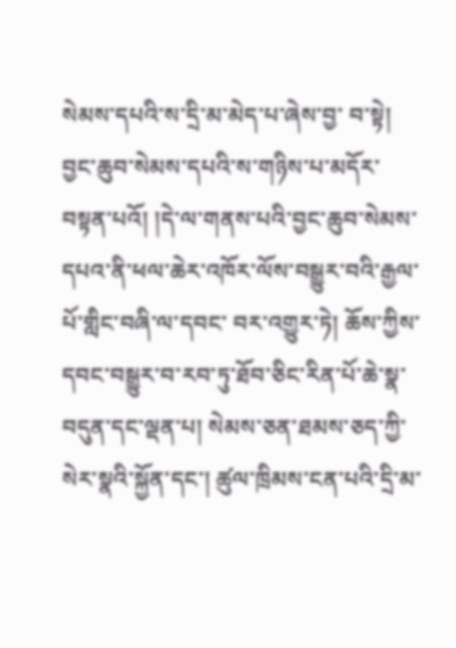སེམས་དཔའི་ས་དྲི་མ་མེད་པ་ཞེས་བྱ་ བ་སྟེ། བྱང་ཆུབ་སེམས་དཔའི་ས་གཉིས་པ་མདོར་བསྟན་པའོ། །དེ་ལ་གནས་པའི་བྱང་ཆུབ་སེམས་དཔའ་ནི་ཕལ་ཆེར་འཁོར་ལོས་བསྒྱུར་བའི་རྒྱལ་པོ་གླིང་བཞི་ལ་དབང་ བར་འགྱུར་ཏེ། ཆོས་ཀྱིས་དབང་བསྒྱུར་བ་རབ་ཏུ་ཐོབ་ཅིང་རིན་པོ་ཆེ་སྣ་བདུན་དང་ལྡན་པ། སེམས་ཅན་ཐམས་ཅད་ཀྱི་སེར་སྣའི་སྐྱོན་དང་། ཚུལ་ཁྲིམས་ངན་པའི་དྲི་མ་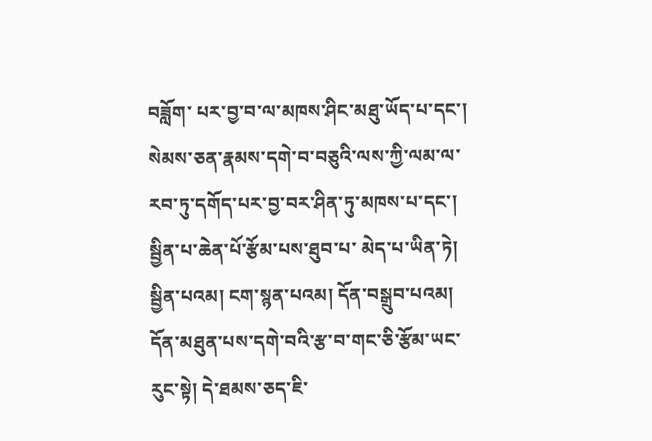བཟློག་ པར་བྱ་བ་ལ་མཁས་ཤིང་མཐུ་ཡོད་པ་དང་། སེམས་ཅན་རྣམས་དགེ་བ་བཅུའི་ལས་ཀྱི་ལམ་ལ་རབ་ཏུ་དགོད་པར་བྱ་བར་ཤིན་ཏུ་མཁས་པ་དང་། སྦྱིན་པ་ཆེན་པོ་རྩོམ་པས་ཐུབ་པ་ མེད་པ་ཡིན་ཏེ། སྦྱིན་པའམ། ངག་སྙན་པའམ། དོན་བསྒྲུབ་པའམ། དོན་མཐུན་པས་དགེ་བའི་རྩ་བ་གང་ཅི་རྩོམ་ཡང་རུང་སྟེ། དེ་ཐམས་ཅད་ཇི་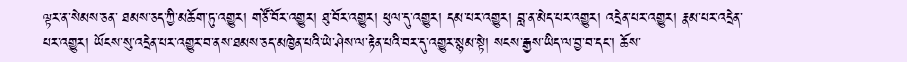ལྟར་ན་སེམས་ཅན་ ཐམས་ཅད་ཀྱི་མཆོག་ཏུ་འགྱུར། གཙོ་བོར་འགྱུར། ཐུ་བོར་འགྱུར། ཕུལ་དུ་འགྱུར། དམ་པར་འགྱུར། བླ་ན་མེད་པར་འགྱུར། འདྲེན་པར་འགྱུར། རྣམ་པར་འདྲེན་ པར་འགྱུར། ཡོངས་སུ་འདྲེན་པར་འགྱུར་བ་ནས་ཐམས་ཅད་མཁྱེན་པའི་ཡེ་ཤེས་ལ་རྟེན་པའི་བར་དུ་འགྱུར་སྙམ་སྟེ། སངས་རྒྱས་ཡིད་ལ་བྱ་བ་དང་། ཆོས་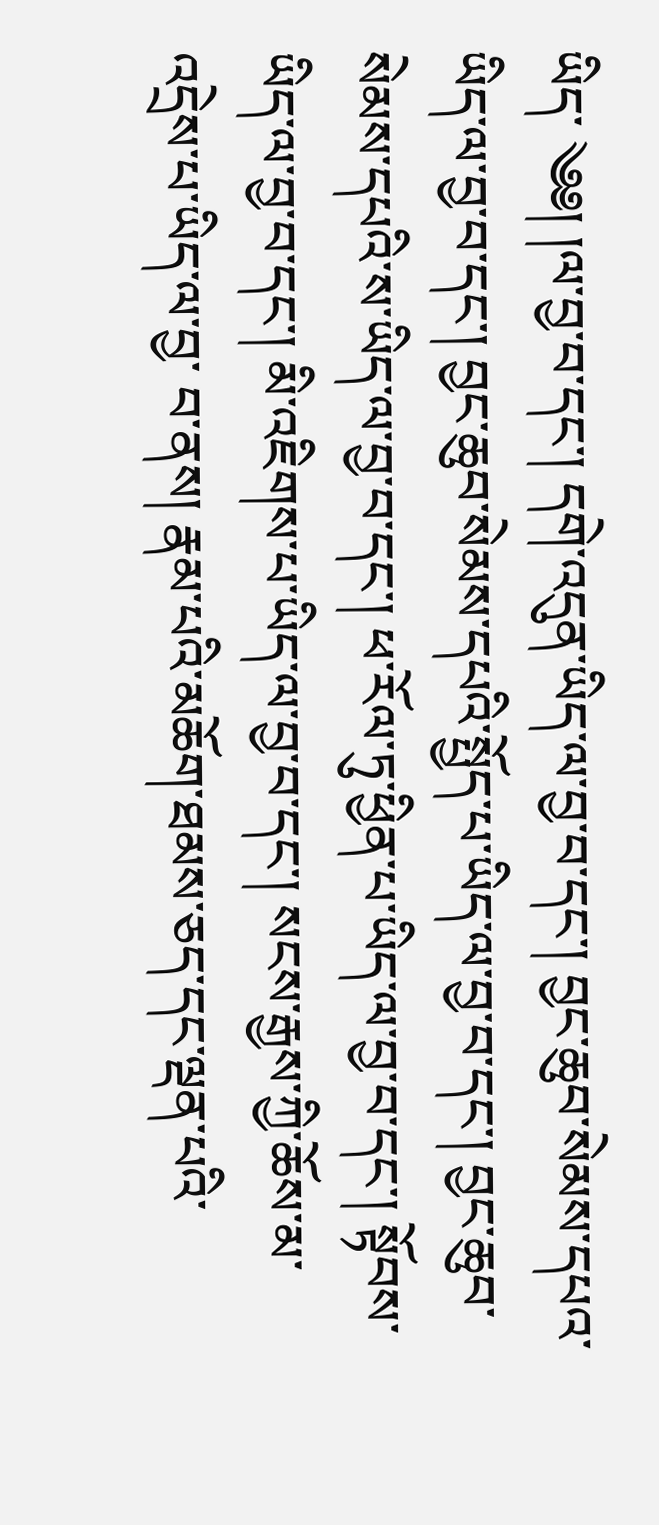ཡིད་ ༄༅། །ལ་བྱ་བ་དང་། དགེ་འདུན་ཡིད་ལ་བྱ་བ་དང་། བྱང་ཆུབ་སེམས་དཔའ་ཡིད་ལ་བྱ་བ་དང་། བྱང་ཆུབ་སེམས་དཔའི་སྤྱོད་པ་ཡིད་ལ་བྱ་བ་དང་། བྱང་ཆུབ་ སེམས་དཔའི་ས་ཡིད་ལ་བྱ་བ་དང་། ཕ་རོལ་ཏུ་ཕྱིན་པ་ཡིད་ལ་བྱ་བ་དང་། སྟོབས་ཡིད་ལ་བྱ་བ་དང་། མི་འཇིགས་པ་ཡིད་ལ་བྱ་བ་དང་། སངས་རྒྱས་ཀྱི་ཆོས་མ་འདྲེས་པ་ཡིད་ལ་བྱ་ བ་ནས། རྣམ་པའི་མཆོག་ཐམས་ཅད་དང་ལྡན་པའི་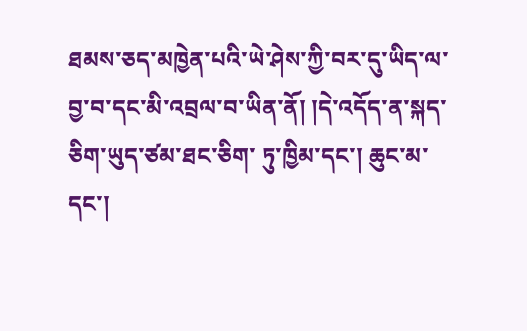ཐམས་ཅད་མཁྱེན་པའི་ཡེ་ཤེས་ཀྱི་བར་དུ་ཡིད་ལ་བྱ་བ་དང་མི་འབྲལ་བ་ཡིན་ནོ། །དེ་འདོད་ན་སྐད་ཅིག་ཡུད་ཙམ་ཐང་ཅིག་ ཏུ་ཁྱིམ་དང་། ཆུང་མ་དང་།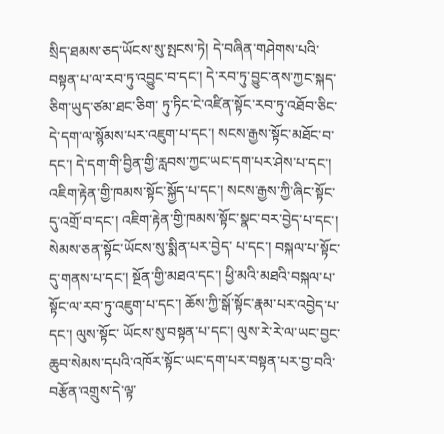སྲིད་ཐམས་ཅད་ཡོངས་སུ་སྤངས་ཏེ། དེ་བཞིན་གཤེགས་པའི་བསྟན་པ་ལ་རབ་ཏུ་འབྱུང་བ་དང་། དེ་རབ་ཏུ་བྱུང་ནས་ཀྱང་སྐད་ཅིག་ཡུད་ཙམ་ཐང་ཅིག་ ཏུ་ཏིང་ངེ་འཛིན་སྟོང་རབ་ཏུ་འཐོབ་ཅིང་དེ་དག་ལ་སྙོམས་པར་འཇུག་པ་དང་། སངས་རྒྱས་སྟོང་མཐོང་བ་དང་། དེ་དག་གི་བྱིན་གྱི་རླབས་ཀྱང་ཡང་དག་པར་ཤེས་པ་དང་། འཇིག་རྟེན་གྱི་ཁམས་སྟོང་སྐྱོད་པ་དང་། སངས་རྒྱས་ཀྱི་ཞིང་སྟོང་དུ་འགྲོ་བ་དང་། འཇིག་རྟེན་གྱི་ཁམས་སྟོང་སྣང་བར་བྱེད་པ་དང་། སེམས་ཅན་སྟོང་ཡོངས་སུ་སྨིན་པར་བྱེད་ པ་དང་། བསྐལ་པ་སྟོང་དུ་གནས་པ་དང་། སྔོན་གྱི་མཐའ་དང་། ཕྱི་མའི་མཐའི་བསྐལ་པ་སྟོང་ལ་རབ་ཏུ་འཇུག་པ་དང་། ཆོས་ཀྱི་སྒོ་སྟོང་རྣམ་པར་འབྱེད་པ་དང་། ལུས་སྟོང་ ཡོངས་སུ་བསྟན་པ་དང་། ལུས་རེ་རེ་ལ་ཡང་བྱང་ཆུབ་སེམས་དཔའི་འཁོར་སྟོང་ཡང་དག་པར་བསྟན་པར་བྱ་བའི་བརྩོན་འགྲུས་དེ་ལྟ་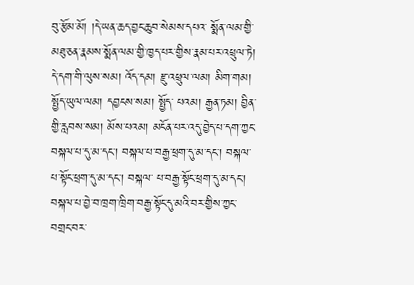བུ་རྩོམ་མོ། །དེ་ཡན་ཆད་བྱང་ཆུབ་སེམས་དཔའ་ སྨོན་ལམ་གྱི་མཐུ་ཅན་རྣམས་སྨོན་ལམ་གྱི་ཁྱད་པར་གྱིས་རྣམ་པར་འཕྲུལ་ཏེ། དེ་དག་གི་ལུས་སམ། འོད་དམ། རྫུ་འཕྲུལ་ལམ། མིག་གམ། སྤྱོད་ཡུལ་ལམ། དབྱངས་སམ། སྤྱོད་ པའམ། རྒྱན་ཏམ། བྱིན་གྱི་རླབས་སམ། མོས་པའམ། མངོན་པར་འདུ་བྱེད་པ་དག་ཀྱང་བསྐལ་པ་དུ་མ་དང་། བསྐལ་པ་བརྒྱ་ཕྲག་དུ་མ་དང་། བསྐལ་པ་སྟོང་ཕྲག་དུ་མ་དང་། བསྐལ་ པ་བརྒྱ་སྟོང་ཕྲག་དུ་མ་དང་། བསྐལ་པ་བྱེ་བ་ཁྲག་ཁྲིག་བརྒྱ་སྟོང་དུ་མའི་བར་གྱིས་ཀྱང་བགྲང་བར་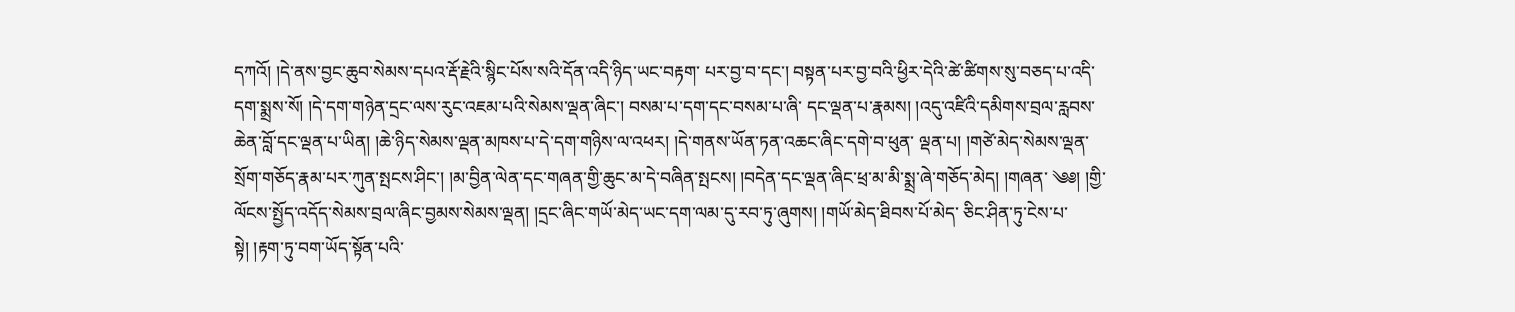དཀའོ། །དེ་ནས་བྱང་ཆུབ་སེམས་དཔའ་རྡོ་རྗེའི་སྙིང་པོས་སའི་དོན་འདི་ཉིད་ཡང་བརྟག་ པར་བྱ་བ་དང་། བསྟན་པར་བྱ་བའི་ཕྱིར་དེའི་ཚེ་ཚིགས་སུ་བཅད་པ་འདི་དག་སྨྲས་སོ། །དེ་དག་གཉེན་དྲང་ལས་རུང་འཇམ་པའི་སེམས་ལྡན་ཞིང་། བསམ་པ་དག་དང་བསམ་པ་ཞི་ དང་ལྡན་པ་རྣམས། །འདུ་འཛིའི་དམིགས་བྲལ་རླབས་ཆེན་བློ་དང་ལྡན་པ་ཡིན། །ཆེ་ཉིད་སེམས་ལྡན་མཁས་པ་དེ་དག་གཉིས་ལ་འཕར། །དེ་གནས་ཡོན་ཏན་འཆང་ཞིང་དགེ་བ་ཕུན་ ལྡན་པ། །གཙེ་མེད་སེམས་ལྡན་སྲོག་གཅོད་རྣམ་པར་ཀུན་སྤངས་ཤིང་། །མ་བྱིན་ལེན་དང་གཞན་གྱི་ཆུང་མ་དེ་བཞིན་སྤངས། །བདེན་དང་ལྡན་ཞིང་ཕྲ་མ་མི་སྨྲ་ཞེ་གཅོད་མེད། །གཞན་ ༄༅། །གྱི་ལོངས་སྤྱོད་འདོད་སེམས་བྲལ་ཞིང་བྱམས་སེམས་ལྡན། །དྲང་ཞིང་གཡོ་མེད་ཡང་དག་ལམ་དུ་རབ་ཏུ་ཞུགས། །གཡོ་མེད་ཐིབས་པོ་མེད་ ཅིང་ཤིན་ཏུ་ངེས་པ་སྟེ། །རྟག་ཏུ་བག་ཡོད་སྟོན་པའི་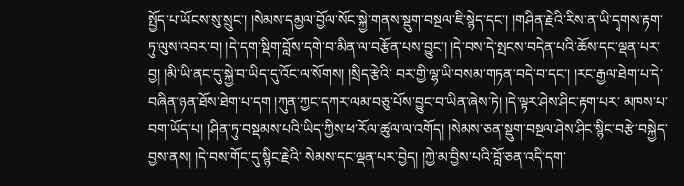སྤྱོད་པ་ཡོངས་སུ་སྲུང་། །སེམས་དམྱལ་བྱོལ་སོང་སྐྱེ་གནས་སྡུག་བསྔལ་ཇི་སྙེད་དང་། །གཤིན་རྗེའི་རིས་ན་ཡི་དྭགས་རྟག་ ཏུ་ལུས་འབར་བ། །དེ་དག་སྡིག་བློས་དགེ་བ་མིན་ལ་བརྩོན་པས་བྱུང་། །དེ་བས་དེ་སྤངས་བདེན་པའི་ཆོས་དང་ལྡན་པར་བྱ། །མི་ཡི་ནང་དུ་སྐྱེ་བ་ཡིད་དུ་འོང་ལ་སོགས། །སྲིད་རྩེའི་ བར་གྱི་ལྷ་ཡི་བསམ་གཏན་བདེ་བ་དང་། །རང་རྒྱལ་ཐེག་པ་དེ་བཞིན་ཉན་ཐོས་ཐེག་པ་དག །ཀུན་ཀྱང་དཀར་ལམ་བཅུ་པོས་བྱུང་བ་ཡིན་ཞེས་ཏེ། །དེ་ལྟར་ཤེས་ཤིང་རྟག་པར་ མཁས་པ་བག་ཡོད་པ། །ཤིན་ཏུ་བསྡམས་པའི་ཡིད་ཀྱིས་ཕ་རོལ་ཚུལ་ལ་འགོད། །སེམས་ཅན་སྡུག་བསྔལ་ཤེས་ཤིང་སྙིང་བརྩེ་བསྐྱེད་བྱས་ནས། །དེ་བས་གོང་དུ་སྙིང་རྗེའི་ སེམས་དང་ལྡན་པར་བྱེད། །ཀྱེ་མ་བྱིས་པའི་བློ་ཅན་འདི་དག་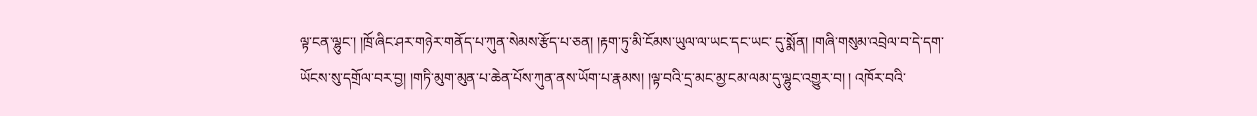ལྟ་ངན་ལྷུང་། །ཁྲོ་ཞིང་ཤར་གཉེར་གནོད་པ་ཀུན་སེམས་རྩོད་པ་ཅན། །རྟག་ཏུ་མི་ངོམས་ཡུལ་ལ་ཡང་དང་ཡང་ དུ་སྨོན། །གཞི་གསུམ་འབྲེལ་བ་དེ་དག་ཡོངས་སུ་དགྲོལ་བར་བྱ། །གཏི་མུག་མུན་པ་ཆེན་པོས་ཀུན་ནས་ཡོག་པ་རྣམས། །ལྟ་བའི་དྲ་མང་མྱ་ངམ་ལམ་དུ་ལྷུང་འགྱུར་བ། ། འཁོར་བའི་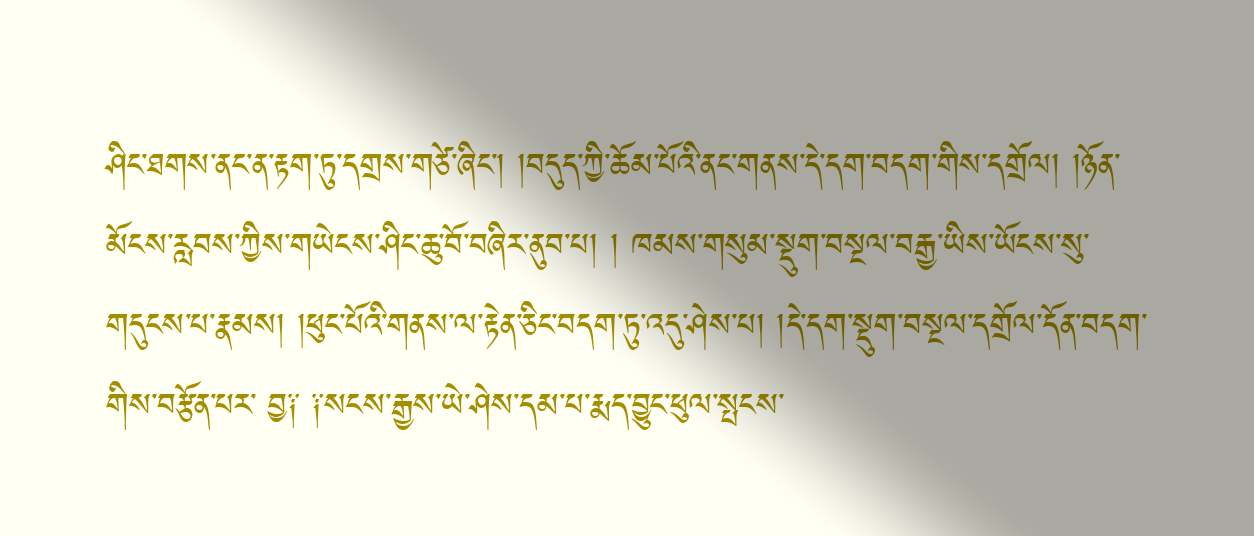ཤིང་ཐགས་ནང་ན་རྟག་ཏུ་དགྲས་གཙེ་ཞིང་། །བདུད་ཀྱི་ཆོམ་པོའི་ནང་གནས་དེ་དག་བདག་གིས་དགྲོལ། །ཉོན་མོངས་རླབས་ཀྱིས་གཡེངས་ཤིང་ཆུ་བོ་བཞིར་ནུབ་པ། ། ཁམས་གསུམ་སྡུག་བསྔལ་བརྒྱ་ཡིས་ཡོངས་སུ་གདུངས་པ་རྣམས། །ཕུང་པོའི་གནས་ལ་རྟེན་ཅིང་བདག་ཏུ་འདུ་ཤེས་པ། །དེ་དག་སྡུག་བསྔལ་དགྲོལ་དོན་བདག་གིས་བརྩོན་པར་ བྱ༑ ༑སངས་རྒྱས་ཡེ་ཤེས་དམ་པ་རྨད་བྱུང་ཕུལ་སྤངས་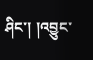ཤིང་། །འབྱུང་